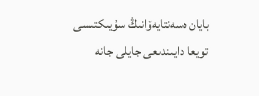بايان ەسەنتايەۆانىڭ سۇيىكتىسى تويعا دايىندىعى جايلى جانە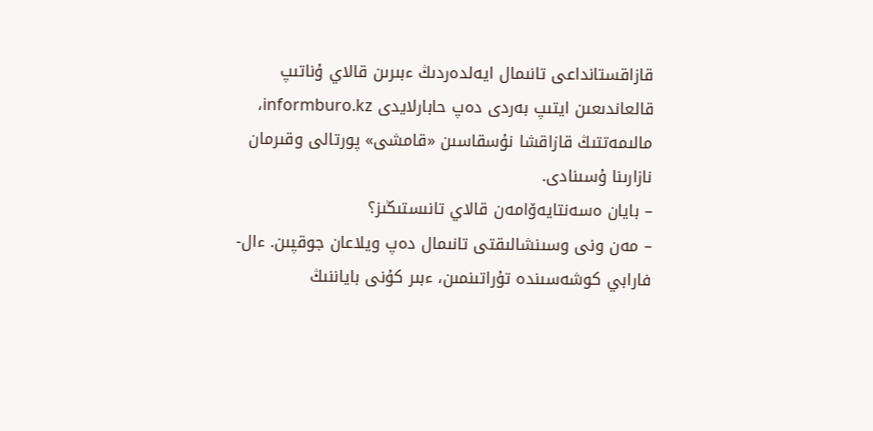قازاقستانداعى تانىمال ايەلدەردىڭ ءبىرىن قالاي ۇناتىپ قالعاندىعىن ايتىپ بەردى دەپ حابارلايدى informburo.kz، مالىمەتتىڭ قازاقشا نۇسقاسىن «قامشى» پورتالى وقىرمان نازارىنا ۇسىنادى.
– بايان ەسەنتايەۆامەن قالاي تانىستىڭىز؟
– مەن ونى وسىنشالىقتى تانىمال دەپ ويلاعان جوقپىن. ءال-فارابي كوشەسىندە تۇراتىنمىن، ءبىر كۇنى باياننىڭ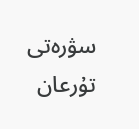سۋرەتى تۇرعان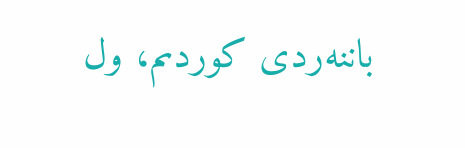باننەردى كوردىم، ول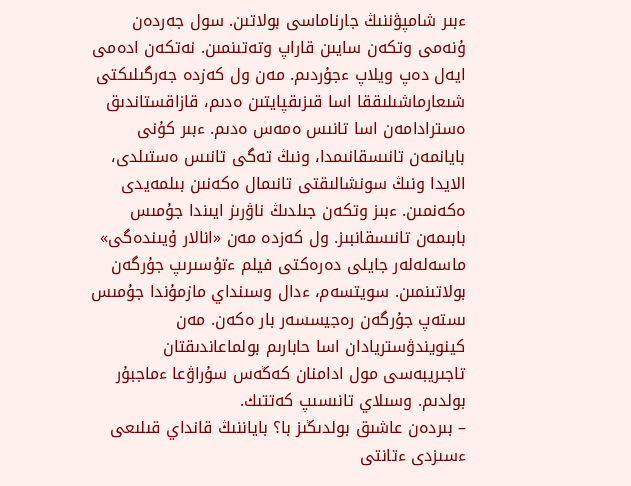ءبىر شامپۋننىڭ جارناماسى بولاتىن. سول جەردەن ۇنەمى وتكەن سايىن قاراپ وتەتىنمىن. نەتكەن ادەمى ايەل دەپ ويلاپ ءجۇردىم. مەن ول كەزدە جەرگىلىكتى شىعارماشىلىققا اسا قىزىقپايتىن ەدىم، قازاقستاندىق ەسترادامەن اسا تانىس ەمەس ەدىم. ءبىر كۇنى بايانمەن تانىسقانىمدا، ونىڭ تەگى تانىس ەستىلدى، الايدا ونىڭ سونشالىقتى تانىمال ەكەنىن بىلمەيدى ەكەنمىن. ءبىز وتكەن جىلدىڭ ناۋرىز ايىندا جۇمىس بابىمەن تانىسقانبىز. ول كەزدە مەن «انالار ۇيىندەگى» ماسەلەلەر جايلى دەرەكتى فيلم ءتۇسىرىپ جۇرگەن بولاتىنمىن. سويتسەم، ءدال وسىنداي مازمۇندا جۇمىس ىستەپ جۇرگەن رەجيسسەر بار ەكەن. مەن كينويندۋستريادان اسا حابارىم بولماعاندىقتان تاجىريبەسى مول ادامنان كەڭەس سۇراۋعا ءماجبۇر بولدىم. وسىلاي تانىسىپ كەتتىك.
– بىردەن عاشىق بولدىڭىز با؟ باياننىڭ قانداي قىلىعى ءسىزدى ءتانتى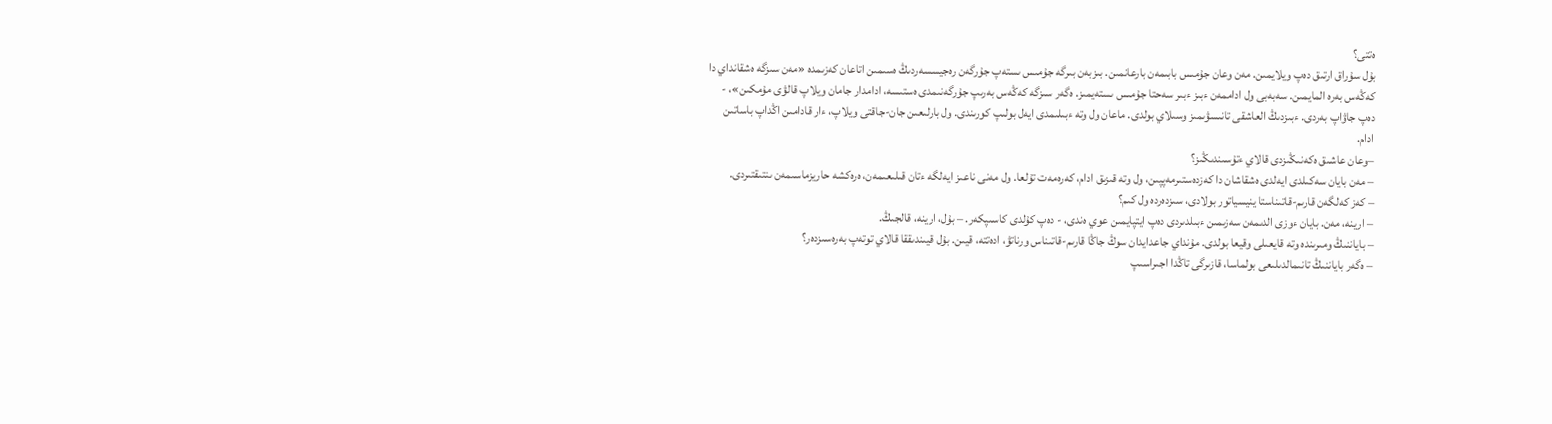ەتتى؟
بۇل سۇراق ارتىق دەپ ويلايمىن. مەن وعان جۇمىس بابىمەن بارعانمىن. بىزبەن بىرگە جۇمىس ىستەپ جۇرگەن رەجيسسەردىڭ ەسىمىن اتاعان كەزىمدە «مەن سىزگە ەشقانداي دا كەڭەس بەرە المايمىن. سەبەبى ول اداممەن ءبىز ءبىر سەحتا جۇمىس ىستەيمىز. ەگەر سىزگە كەڭەس بەرىپ جۇرگەنىمدى ەستىسە، ادامدار جامان ويلاپ قالۋى مۇمكىن»، - دەپ جاۋاپ بەردى. ءبىزدىڭ العاشقى تانىسۋىمىز وسىلاي بولدى. ماعان ول وتە ءبىلىمدى ايەل بولىپ كورىندى. ول بارلىعىن جان-جاقتى ويلاپ، ءار قادامىن اڭداپ باساتىن ادام.
–وعان عاشىق ەكەنىڭىزدى قالاي ءتۇسىندىڭىز؟
– مەن بايان سەكىلدى ايەلدى ەشقاشان دا كەزدەستىرمەپپىن، ول وتە قىزىق ادام، كەرەمەت تۇلعا. ول مەنى ناعىز ايەلگە ءتان قىلىعىمەن، ەرەكشە حاريزماسىمەن ىنتىقتىردى.
– كەز كەلگەن قارىم-قاتىناستا ينيسياتور بولادى، سىزدەردە ول كىم؟
– ارينە، مەن. بايان ءوزى الدىمەن سەزىمىن ءبىلدىردى دەپ ايتپايمىن عوي ەندى، - دەپ كۇلدى كاسىپكەر. – بۇل، ارينە، قالجىڭ.
– باياننىڭ ومىرىندە وتە قايعىلى وقيعا بولدى. مۇنداي جاعدايدان سوڭ جاڭا قارىم-قاتىناس ورناتۋ، ادەتتە، قيىن. بۇل قيىندىققا قالاي توتەپ بەرەسىزدەر؟
– ەگەر باياننىڭ تانىمالدىلىعى بولماسا، قازىرگى تاڭدا اجىراسىپ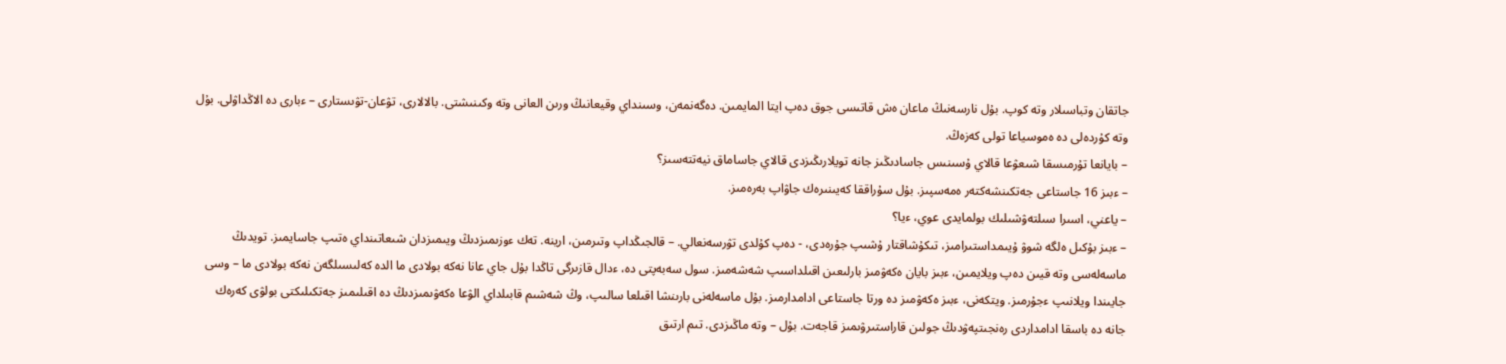جاتقان وتباسىلار وتە كوپ. بۇل نارسەنىڭ ماعان ەش قاتىسى جوق دەپ ايتا المايمىن. دەگەنمەن، وسىنداي وقيعانىڭ ورىن العانى وتە وكىنىشتى. بالالارى، تۋعان-تۋىستارى – ءبارى دە الاڭداۋلى. بۇل وتە كۇردەلى دە ەموسياعا تولى كەزەڭ.
– بايانعا تۇرمىسقا شىعۋعا قالاي ۇسىنىس جاسادىڭىز جانە تويلارىڭىزدى قالاي جاساماق نيەتتەسىز؟
– ءبىز 16 جاستاعى جەتكىنشەكتەر ەمەسپىز. بۇل سۇراققا كەيىنىرەك جاۋاپ بەرەمىز.
– ياعني، اسىرا سىلتەۋشىلىك بولمايدى عوي، ءيا؟
– ءبىز بۇكىل ەلگە شوۋ ۇيىمداستىرامىز، تىكۇشاقتار ۇشىپ جۇرەدى، - دەپ كۇلدى تۋرسەنعالي. – قالجىڭداپ وتىرمىن، ارينە. تەك ءوزىمىزدىڭ ويىمىزدان شىعاتىنداي ەتىپ جاسايمىز. تويدىڭ ماسەلەسى وتە قيىن دەپ ويلايمىن، ءبىز بايان ەكەۋمىز بارلىعىن اقىلداسىپ شەشەمىز. سول سەبەپتى دە، ءدال قازىرگى تاڭدا بۇل جاي عانا نەكە بولادى ما الدە كەلىسىلگەن نەكە بولادى ما – وسى جايىندا ويلانىپ ءجۇرمىز. ويتكەنى، ءبىز ەكەۋمىز دە ورتا جاستاعى ادامدارمىز. بۇل ماسەلەنى بارىنشا اقىلعا سالىپ، وڭ شەشىم قابىلداي الۋعا ەكەۋىمىزدىڭ دە اقىلىمىز جەتكىلىكتى بولۋى كەرەك جانە دە باسقا ادامداردى رەنجىتپەۋدىڭ جولىن قاراستىرۋىمىز قاجەت. بۇل – وتە ماڭىزدى. تىم ارتىق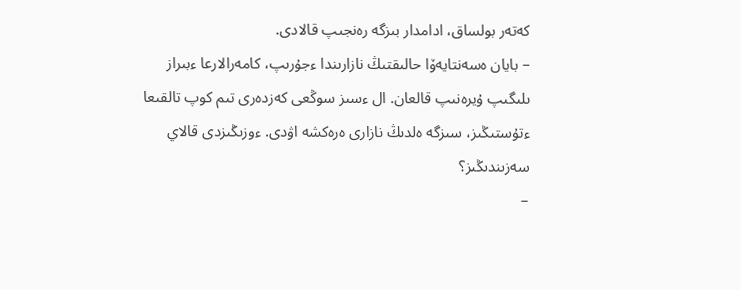كەتەر بولساق، ادامدار بىزگە رەنجىپ قالادى.
– بايان ەسەنتايەۆا حالىقتىڭ نازارىندا ءجۇرىپ، كامەرالارعا ءبىراز ىلىگىپ ۇيرەنىپ قالعان. ال ءسىز سوڭعى كەزدەرى تىم كوپ تالقىعا ءتۇستىڭىز، سىزگە ەلدىڭ نازارى ەرەكشە اۋدى. ءوزىڭىزدى قالاي سەزىندىڭىز؟
–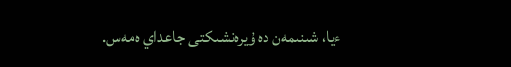ءيا، شىنىمەن دە ۇيرەنشىكتى جاعداي ەمەس.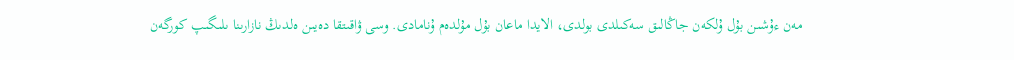مەن ءۇشىن بۇل ۇلكەن جاڭالىق سەكىلدى بولدى، الايدا ماعان بۇل مۇلدەم ۇنامادى. وسى ۋاقىتقا دەيىن ەلدىڭ نازارىنا ىلىگىپ كورگەن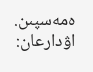ەمەسپىن.
اۋدارعان: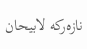نازەركە لابيحان